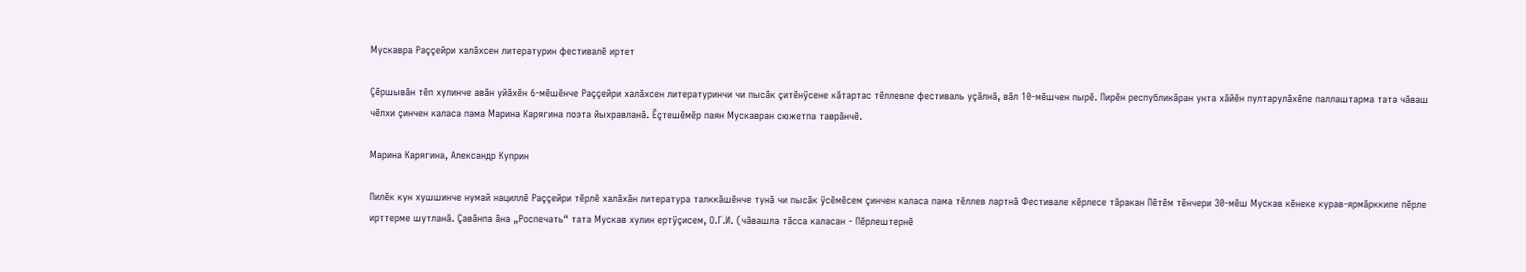Мускавра Раççейри халăхсен литературин фестивалĕ иртет

Çĕршывăн тĕп хулинче авăн уйăхĕн 6-мĕшĕнче Раççейри халăхсен литературинчи чи пысăк çитĕнÿсене кăтартас тĕллевпе фестиваль уçăлнă, вăл 10-мĕшчен пырĕ. Пирĕн республикăран унта хăйĕн пултарулăхĕпе паллаштарма тата чăваш чĕлхи çинчен каласа пама Марина Карягина поэта йыхравланă. Ĕçтешĕмĕр паян Мускавран сюжетпа таврăнчĕ.

Марина Карягина, Александр Куприн

Пилĕк кун хушшинче нумай нациллĕ Раççейри тĕрлĕ халăхăн литература талккăшĕнче тунă чи пысăк ÿсĕмĕсем çинчен каласа пама тĕллев лартнă Фестивале кĕрлесе тăракан Пĕтĕм тĕнчери 30-мĕш Мускав кĕнеке курав-ярмăрккипе пĕрле ирттерме шутланă. Çавăнпа ăна „Роспечать“ тата Мускав хулин ертÿçисем, О.Г.И. (чăвашла тăсса каласан - Пĕрлештернĕ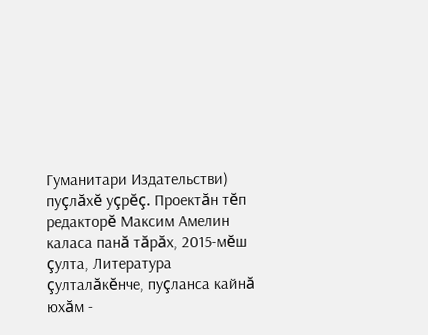Гуманитари Издательстви) пуçлăхĕ уçрĕç. Проектăн тĕп редакторĕ Максим Амелин каласа панă тăрăх, 2015-мĕш çулта, Литература çулталăкĕнче, пуçланса кайнă юхăм -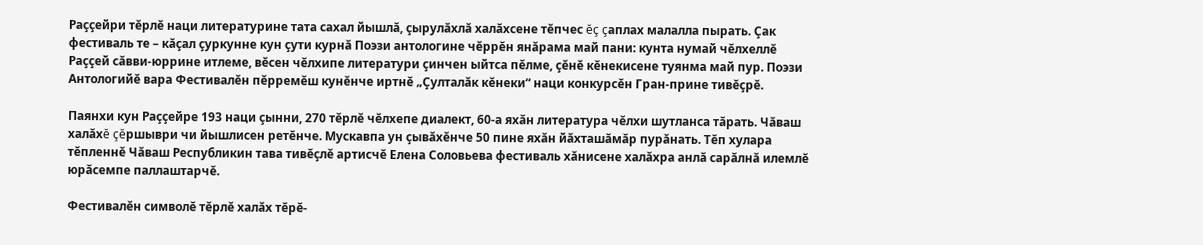Раççейри тĕрлĕ наци литературине тата сахал йышлă, çырулăхлă халăхсене тĕпчес ĕç çаплах малалла пырать. Çак фестиваль те – кăçал çуркунне кун çути курнă Поэзи антологине чĕррĕн янăрама май пани: кунта нумай чĕлхеллĕ Раççей сăвви-юррине итлеме, вĕсен чĕлхипе литератури çинчен ыйтса пĕлме, çĕнĕ кĕнекисене туянма май пур. Поэзи Антологийĕ вара Фестивалĕн пĕрремĕш кунĕнче иртнĕ „Çулталăк кĕнеки“ наци конкурсĕн Гран-прине тивĕçрĕ.

Паянхи кун Раççейре 193 наци çынни, 270 тĕрлĕ чĕлхепе диалект, 60-а яхăн литература чĕлхи шутланса тăрать. Чăваш халăхĕ çĕршыври чи йышлисен ретĕнче. Мускавпа ун çывăхĕнче 50 пине яхăн йăхташăмăр пурăнать. Тĕп хулара тĕпленнĕ Чăваш Республикин тава тивĕçлĕ артисчĕ Елена Соловьева фестиваль хăнисене халăхра анлă сарăлнă илемлĕ юрăсемпе паллаштарчĕ.

Фестивалĕн символĕ тĕрлĕ халăх тĕрĕ-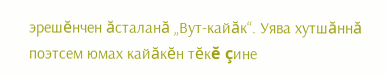эрешĕнчен ăсталанă „Вут-кайăк“. Уява хутшăннă поэтсем юмах кайăкĕн тĕкĕ çине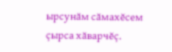ырсунăм сăмахĕсем çырса хăварчĕç.